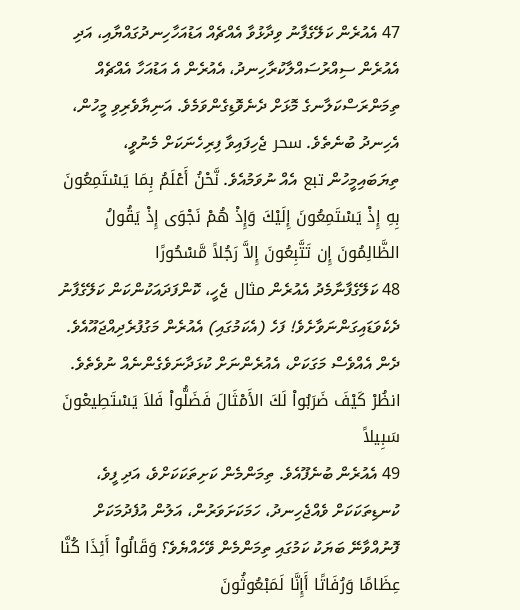47 އެއުރެން ކަލޭގެފާނު ވިދާޅުވާ އެއްޗެއް އަޑުއަހާހިނދުގައްޔާއި، އަދި އެއުރެން ސިއްރުސައްލާކުރާހިނދު، އެއުރެން އެ އަޑުއަހާ އެއްޗެއް ތިމަންރަސްކަލާނގެ މޮޅަށް ދެނެވޮޑިގެންވަމެވެ. އަނިޔާވެރިވި މީހުން، އެހިނދު ބުނެތެވެ. سحر ޖެހިފައިވާ ފިރިހެނަކަށް މެނުވީ، ތިޔަބައިމީހުން تبع އެއް ނުވަމުއެވެ. نَّحْنُ أَعْلَمُ بِمَا يَسْتَمِعُونَ بِهِ إِذْ يَسْتَمِعُونَ إِلَيْكَ وَإِذْ هُمْ نَجْوَى إِذْ يَقُولُ الظَّالِمُونَ إِن تَتَّبِعُونَ إِلاَّ رَجُلاً مَّسْحُورًا
48 ކަލޭގެފާނާމެދު އެއުރެން مثال ޖެހީ، ކޮންފަދައަކުންކަން ކަލޭގެފާނު ދެކެވަޑައިގަންނަވާށެވެ! ފަހެ (އެކަމުގައި) އެއުރެން މަގުފުރެދިއްޖައޫއެވެ. ދެން އެއްވެސް މަގަކަށް، އެއުރެންނަށް ކުޅަދާނަވެގެންނެއް ނުވެތެވެ. انظُرْ كَيْفَ ضَرَبُواْ لَكَ الأَمْثَالَ فَضَلُّواْ فَلاَ يَسْتَطِيعْونَ سَبِيلاً
49 އެއުރެން ބުނެފޫއެވެ. ތިމަންމެން ކަށިތަކަކަށްވެ، އަދި ފީވެ، ކުނޑިތަކަކަށް ވެއްޖެހިނދު، ހަމަކަށަވަރުން، އަލުން އުފެދުމަކަށް ފޮނުއްވާނޭ ބަޔަކު ކަމުގައި ތިމަންމެން ވޭހެއްޔެވެ؟ وَقَالُواْ أَئِذَا كُنَّا عِظَامًا وَرُفَاتًا أَإِنَّا لَمَبْعُوثُونَ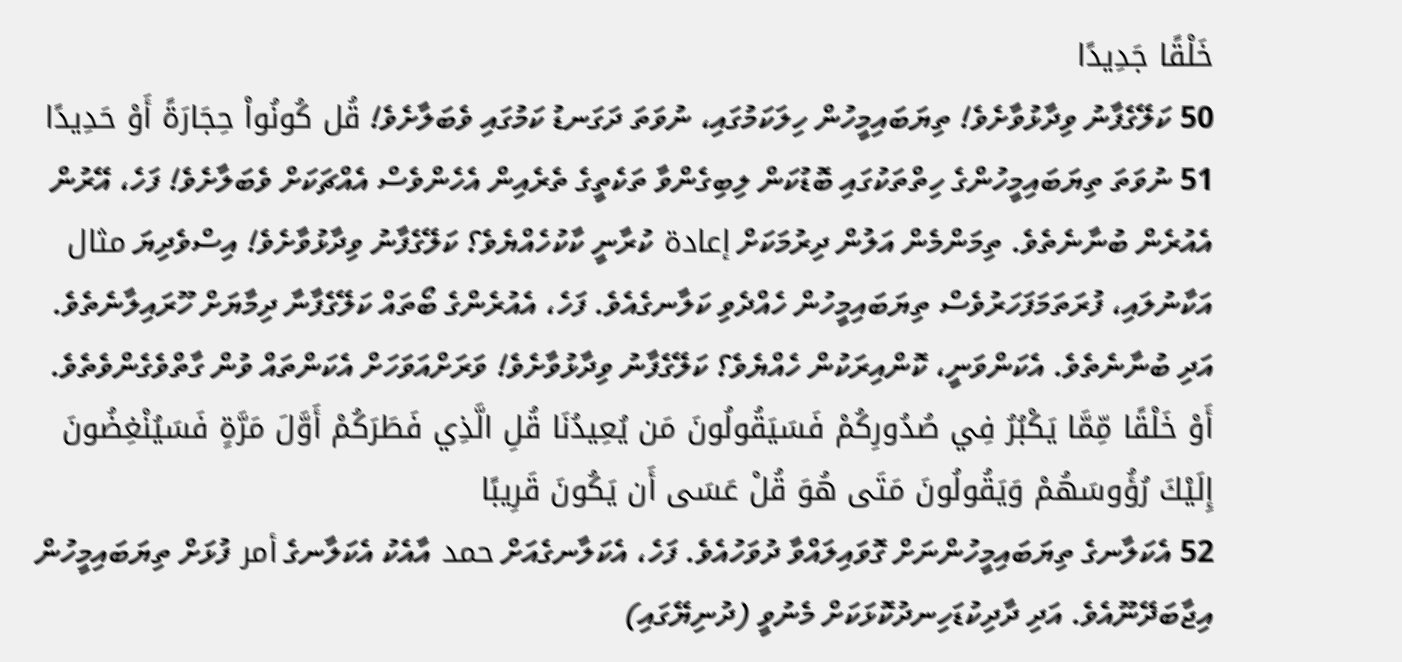خَلْقًا جَدِيدًا
50 ކަލޭގެފާނު ވިދާޅުވާށެވެ! ތިޔަބައިމީހުން ހިލަކަމުގައި، ނުވަތަ ދަގަނޑު ކަމުގައި ވެބަލާށެވެ! قُل كُونُواْ حِجَارَةً أَوْ حَدِيدًا
51 ނުވަތަ ތިޔަބައިމީހުންގެ ހިތްތަކުގައި ބޮޑުކަން ލިބިގެންވާ ތަކެތީގެ ތެރެއިން އެހެންވެސް އެއްޗަކަށް ވެބަލާށެވެ! ފަހެ، އޭރުން އެއުރެން ބުނާނެތެވެ. ތިމަންމެން އަލުން ދިރުމަކަށް إعادة ކުރާނީ ކާކުހެއްޔެވެ؟ ކަލޭގެފާނު ވިދާޅުވާށެވެ! އިސްވެދިޔަ مثال އަކާނުލައި، ފުރަތަމަފަހަރުވެސް ތިޔަބައިމީހުން ހެއްދެވި ކަލާނގެއެވެ. ފަހެ، އެއުރެންގެ ބޯތައް ކަލޭގެފާނާ ދިމާޔަށް ހޫރައިލާނެތެވެ. އަދި ބުނާނެތެވެ. އެކަންވަނީ، ކޮންއިރަކުން ހެއްޔެވެ؟ ކަލޭގެފާނު ވިދާޅުވާށެވެ! ވަރަށްއަވަހަށް އެކަންތައް ވުން ގާތްވެގެންވެތެވެ. أَوْ خَلْقًا مِّمَّا يَكْبُرُ فِي صُدُورِكُمْ فَسَيَقُولُونَ مَن يُعِيدُنَا قُلِ الَّذِي فَطَرَكُمْ أَوَّلَ مَرَّةٍ فَسَيُنْغِضُونَ إِلَيْكَ رُؤُوسَهُمْ وَيَقُولُونَ مَتَى هُوَ قُلْ عَسَى أَن يَكُونَ قَرِيبًا
52 އެކަލާނގެ ތިޔަބައިމީހުންނަށް ގޮވައިލައްވާ ދުވަހުއެވެ. ފަހެ، އެކަލާނގެއަށް حمد އާއެކު އެކަލާނގެ أمر ފުޅަށް ތިޔަބައިމީހުން އިޖާބަދޭނޫއެވެ. އަދި ދާދިކުޑަހިނދުކޮޅަކަށް މެނުވީ (ދުނިޔޭގައި)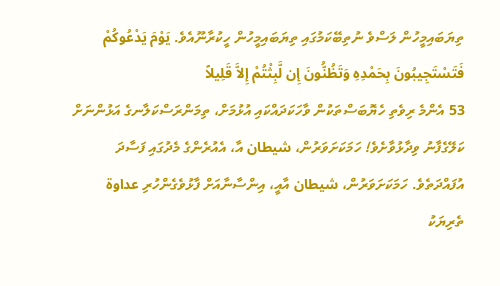ތިޔަބައިމީހުން ލަސްވެ ނުތިބޭކަމުގައި ތިޔަބައިމީހުން ހީކުރާނޫއެވެ. يَوْمَ يَدْعُوكُمْ فَتَسْتَجِيبُونَ بِحَمْدِهِ وَتَظُنُّونَ إِن لَّبِثْتُمْ إِلاَّ قَلِيلاً
53 އެންމެ ރިވެތި ހެޔޮބަސްތަކުން ވާހަކަދައްކައި އުޅުމަށް، ތިމަންރަސްކަލާނގެ އަޅުންނަށް ކަލޭގެފާނު ވިދާޅުވާށެވެ! ހަމަކަށަވަރުން، شيطان އާ، އެއުރެންގެ މެދުގައި ފަސާދަ އުފައްދަތެވެ. ހަމަކަށަވަރުން، شيطان އާއީ، އިންސާނާއަށް ފާޅުވެގެންހުރި عداوة ތެރިޔަކު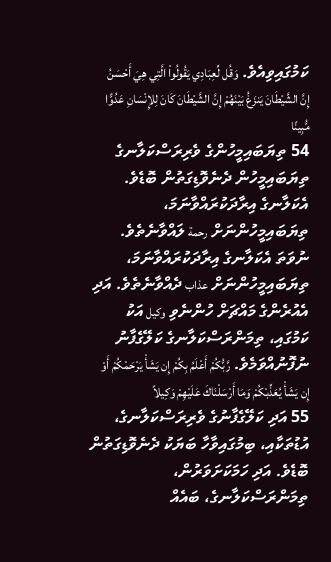ކަމުގައިވިއެވެ. وَقُل لِّعِبَادِي يَقُولُواْ الَّتِي هِيَ أَحْسَنُ إِنَّ الشَّيْطَانَ يَنزَغُ بَيْنَهُمْ إِنَّ الشَّيْطَانَ كَانَ لِلإِنْسَانِ عَدُوًّا مُّبِينًا
54 ތިޔަބައިމީހުންގެ ވެރިރަސްކަލާނގެ ތިޔަބައިމީހުން ދެނެވޮޑިގަތުން ބޮޑެވެ. އެކަލާނގެ އިރާދަކުރައްވާނަމަ، ތިޔަބައިމީހުންނަށް رحمة ލައްވާނެތެވެ. ނުވަތަ އެކަލާނގެ އިރާދަކުރައްވާނަމަ، ތިޔަބައިމީހުންނަށް عذاب ދެއްވާނެތެވެ. އަދި އެއުރެންގެ މައްޗަށް ހުންނެވި وكيل އަކު ކަމުގައި، ތިމަންރަސްކަލާނގެ ކަލޭގެފާނު ނުފޮނުއްވަމެވެ. رَّبُّكُمْ أَعْلَمُ بِكُمْ إِن يَشَأْ يَرْحَمْكُمْ أَوْ إِن يَشَأْ يُعَذِّبْكُمْ وَمَا أَرْسَلْنَاكَ عَلَيْهِمْ وَكِيلاً
55 އަދި ކަލޭގެފާނުގެ ވެރިރަސްކަލާނގެ، އުޑުތަކާއި، ބިމުގައިވާހާ ބަޔަކު ދެނެވޮޑިގަތުން ބޮޑެވެ. އަދި ހަމަކަށަވަރުން، ތިމަންރަސްކަލާނގެ، ބައެއް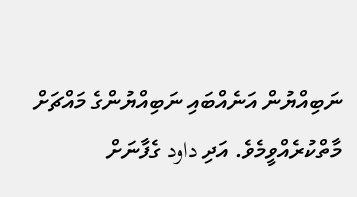ނަބިއްޔުން އަނެއްބައި ނަބިއްޔުންގެ މައްޗަށް މާތްކުރެއްވީމެވެ. އަދި داود ގެފާނަށް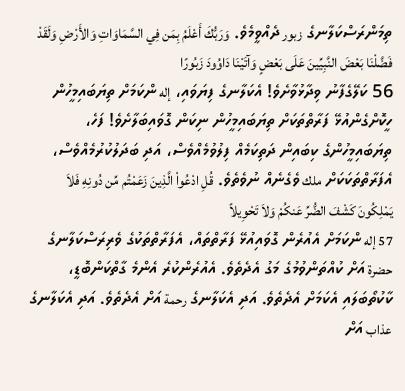ތިމަންރަސްކަލާނގެ زبور ދެއްވީމެވެ. وَرَبُّكَ أَعْلَمُ بِمَن فِي السَّمَاوَاتِ وَالأَرْضِ وَلَقَدْ فَضَّلْنَا بَعْضَ النَّبِيِّينَ عَلَى بَعْضٍ وَآتَيْنَا دَاوُودَ زَبُورًا
56 ކަލޭގެފާނު ވިދާޅުވާށެވެ! އެކަލާނގެ ފިޔަވައި، إله ންކަމަށް ތިޔަބައިމީހުން ހީކޮށްގެންއުޅޭ ފަރާތްތަކަށް ތިޔަބައިމީހުން ނިކަން ގޮވައިބަލާށެވެ! ފަހެ، ތިޔަބައިމީހުންގެ ކިބައިން ދަތިކަމެއް ފިލުވުމެއްވެސް، އަދި ބަދަލުކުރުމެއްވެސް، އެފަރާތްތަކަކަށް ملك ވެގެނެއް ނުވެތެވެ. قُلِ ادْعُواْ الَّذِينَ زَعَمْتُم مِّن دُونِهِ فَلاَ يَمْلِكُونَ كَشْفَ الضُّرِّ عَنكُمْ وَلاَ تَحْوِيلاً
57 إله ންކަމަށް އެއުރެން ގޮވައިއުޅޭ ފަރާތްތައް، އެފަރާތްތަކުގެ ވެރިރަސްކަލާނގެ حضرة އަށް ކުއްތަންވުމުގެ މަގު އެދެތެވެ. އެއުރެންކުރެ އެންމެ ގާތްކަންބޮޑީ، ކާކުތޯބަލައި އެކަމަށް އެދެތެވެ. އަދި އެކަލާނގެ رحمة އަށް އެދެތެވެ. އަދި އެކަލާނގެ عذاب އަށް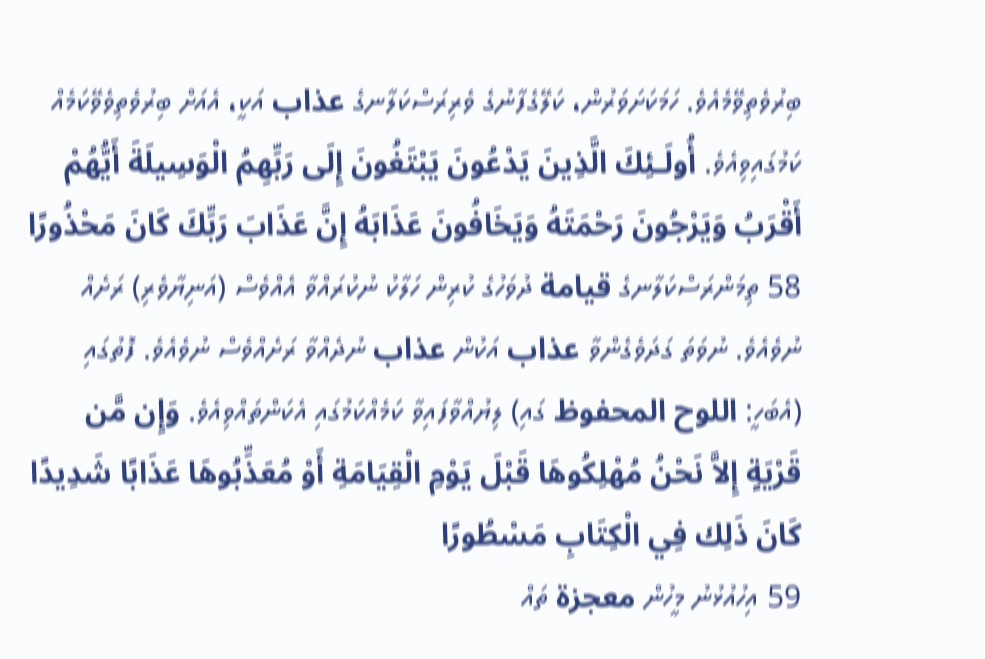ބިރުވެތިވޭމެއެވެ. ހަމަކަށަވަރުން، ކަލޭގެފާނުގެ ވެރިރަސްކަލާނގެ عذاب އަކީ، އެއަށް ބިރުވެތިވެވޭކަމެއް ކަމުގައިވިއެވެ. أُولَـئِكَ الَّذِينَ يَدْعُونَ يَبْتَغُونَ إِلَى رَبِّهِمُ الْوَسِيلَةَ أَيُّهُمْ أَقْرَبُ وَيَرْجُونَ رَحْمَتَهُ وَيَخَافُونَ عَذَابَهُ إِنَّ عَذَابَ رَبِّكَ كَانَ مَحْذُورًا
58 ތިމަންރަސްކަލާނގެ قيامة ދުވަހުގެ ކުރިން ހަލާކު ނުކުރައްވާ އެއްވެސް (އަނިޔާވެރި) ރަށެއް ނުވެއެވެ. ނުވަތަ ގަދަވެގެންވާ عذاب އަކުން عذاب ނުދެއްވާ ރަށެއްވެސް ނުވެއެވެ. ފޮތުގައި (އެބަހީ: اللوح المحفوظ ގައި) ލިޔުއްވާފައިވާ ކަމެއްކަމުގައި އެކަންތައްވިއެވެ. وَإِن مَّن قَرْيَةٍ إِلاَّ نَحْنُ مُهْلِكُوهَا قَبْلَ يَوْمِ الْقِيَامَةِ أَوْ مُعَذِّبُوهَا عَذَابًا شَدِيدًا كَانَ ذَلِك فِي الْكِتَابِ مَسْطُورًا
59 އިހުއުޅުނު މީހުން معجزة ތައް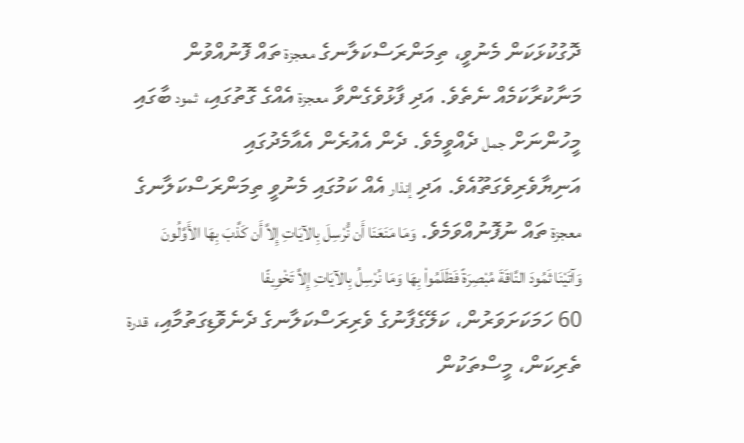ދޮގުކުޅަކަން މެނުވީ، ތިމަންރަސްކަލާނގެ معجزة ތައް ފޮނުއްވުން މަނާކުރާކަމެއް ނެތެވެ. އަދި ފާޅުވެގެންވާ معجزة އެއްގެ ގޮތުގައި، ثمود ބާގައި މީހުންނަށް جمل ދެއްވީމެވެ. ދެން އެއުރެން އެއާމެދުގައި އަނިޔާވެރިވެގަތޫއެވެ. އަދި إنذار އެއް ކަމުގައި މެނުވީ ތިމަންރަސްކަލާނގެ معجزة ތައް ނުފޮނުއްވަމެވެ. وَمَا مَنَعَنَا أَن نُّرْسِلَ بِالآيَاتِ إِلاَّ أَن كَذَّبَ بِهَا الأَوَّلُونَ وَآتَيْنَا ثَمُودَ النَّاقَةَ مُبْصِرَةً فَظَلَمُواْ بِهَا وَمَا نُرْسِلُ بِالآيَاتِ إِلاَّ تَخْوِيفًا
60 ހަމަކަށަވަރުން، ކަލޭގެފާނުގެ ވެރިރަސްކަލާނގެ ދެނެވޮޑިގަތުމާއި، قدرة ތެރިކަން، މީސްތަކުން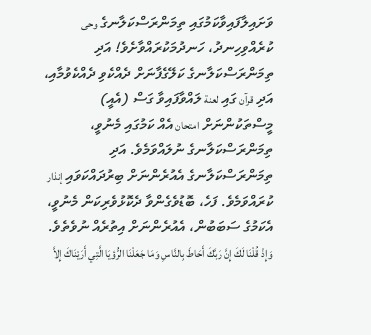ވަށައިލާފައިވާކަމުގައި ތިމަންރަސްކަލާނގެ وحى ކުރެއްވިހިނދު، ހަނދުމަކުރައްވާށެވެ! އަދި ތިމަންރަސްކަލާނގެ ކަލޭގެފާނަށް ދެއްކެވި ދެއްކެވުމާއި، އަދި قرآن ގައި لعنة ލައްވާފައިވާ ގަސް (އެއީ) މީސްތަކުންނަށް امتحان އެއް ކަމުގައި މެނުވީ، ތިމަންރަސްކަލާނގެ ނުލައްވަމެވެ. އަދި ތިމަންރަސްކަލާނގެ އެއުރެންނަށް ބިރުދައްކަވައި إنذار ކުރައްވަމެވެ. ފަހެ، ބޮޑުވެގެންވާ ދެކޮޅުވެރިކަން މެނުވީ، އެކަމުގެ ސަބަބުން، އެއުރެންނަށް އިތުރެއް ނުވެތެވެ. وَإِذْ قُلْنَا لَكَ إِنَّ رَبَّكَ أَحَاطَ بِالنَّاسِ وَمَا جَعَلْنَا الرُّؤيَا الَّتِي أَرَيْنَاكَ إِلاَّ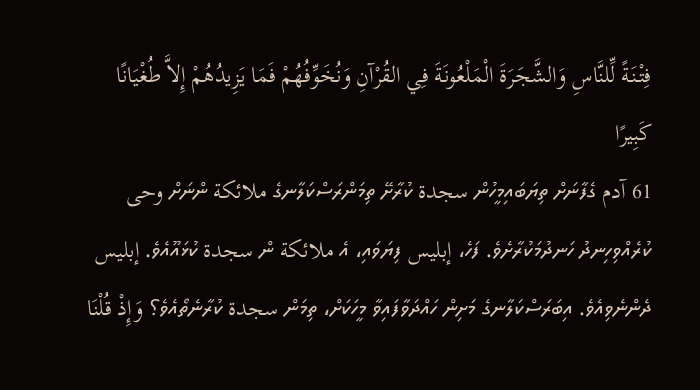فِتْنَةً لِّلنَّاسِ وَالشَّجَرَةَ الْمَلْعُونَةَ فِي القُرْآنِ وَنُخَوِّفُهُمْ فَمَا يَزِيدُهُمْ إِلاَّ طُغْيَانًا كَبِيرًا
61 آدم ގެފާނަށް ތިޔަބައިމީހުން سجدة ކުރާށޭ ތިމަންރަސްކަލާނގެ ملائكة ންނަށް وحى ކުރެއްވިހިނދު ހަނދުމަކުރާށެވެ. ފަހެ، إبليس ފިޔަވައި، އެ ملائكة ން سجدة ކުޅައޫއެވެ. إبليس ދެންނެވިއެވެ. އިބަރަސްކަލާނގެ މަށިން ހައްދަވާފައިވާ މީހަކަށް، ތިމަން سجدة ކުރާނެތޯއެވެ؟ وَإِذْ قُلْنَا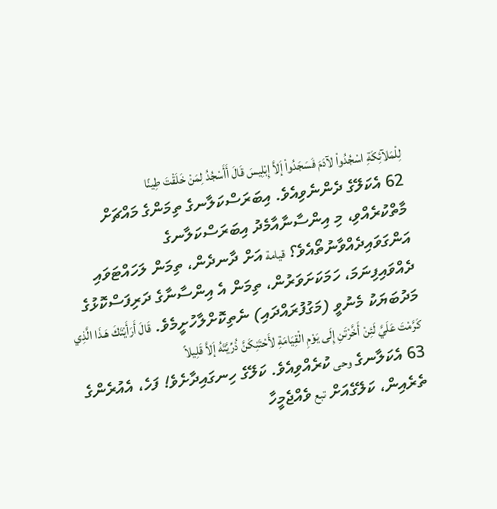لِلْمَلآئِكَةِ اسْجُدُواْ لآدَمَ فَسَجَدُواْ إَلاَّ إِبْلِيسَ قَالَ أَأَسْجُدُ لِمَنْ خَلَقْتَ طِينًا
62 އެކަލޭގެ ދެންނެވިއެވެ. އިބަރަސްކަލާނގެ ތިމަންގެ މައްޗަށް މާތްކުރެއްވި، މި އިންސާނާއާމެދު އިބަރަސްކަލާނގެ އަންގަވައިދެއްވާނުތޯއެވެ؟ قيامة އަށް ދާނދެން، ތިމަން ލަހައްޓަވައި ދެއްވައިފިނަމަ، ހަމަކަށަވަރުން، ތިމަން އެ އިންސާނާގެ ދަރިފަސްކޮޅުގެ މަދުބަޔަކު މެނުވީ (މަގުފުރައްދައި) ނެތިކޮށްލާހުށީމެވެ. قَالَ أَرَأَيْتَكَ هَـذَا الَّذِي كَرَّمْتَ عَلَيَّ لَئِنْ أَخَّرْتَنِ إِلَى يَوْمِ الْقِيَامَةِ لأَحْتَنِكَنَّ ذُرِّيَّتَهُ إَلاَّ قَلِيلاً
63 އެކަލާނގެ وحى ކުރެއްވިއެވެ. ކަލޭގެ ހިނގައިދާށެވެ! ފަހެ، އެއުރެންގެ ތެރެއިން، ކަލޭގެއަށް تبع ވެއްޖެމީހާ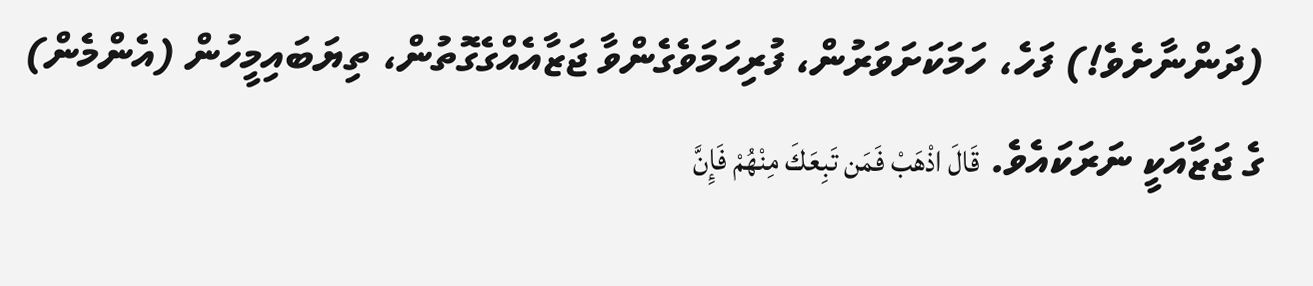(ދަންނާށެވެ!) ފަހެ، ހަމަކަށަވަރުން، ފުރިހަމަވެގެންވާ ޖަޒާއެއްގެގޮތުން، ތިޔަބައިމީހުން (އެންމެން) ގެ ޖަޒާއަކީ ނަރަކައެވެ. قَالَ اذْهَبْ فَمَن تَبِعَكَ مِنْهُمْ فَإِنَّ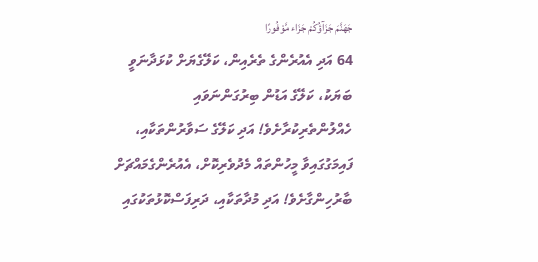جَهَنَّمَ جَزَآؤُكُمْ جَزَاء مَّوْفُورًا
64 އަދި އެއުރެންގެ ތެރެއިން، ކަލޭގެޔަށް ކުޅަދާނަވީ ބަޔަކު، ކަލޭގެ އަޑުން ބިރުގަންނަވައި ހެއްލުންތެރިކުރާށެވެ! އަދި ކަލޭގެ ސަވާރުންތަކާއި، ފައިމަގުގައިވާ މީހުންތައް މެދުވެރިކޮށް، އެއުރެންގެމައްޗަށް ބާރުހިންގާށެވެ! އަދި މުދާތަކާއި، ދަރިފަސްކޮޅުތަކުގައި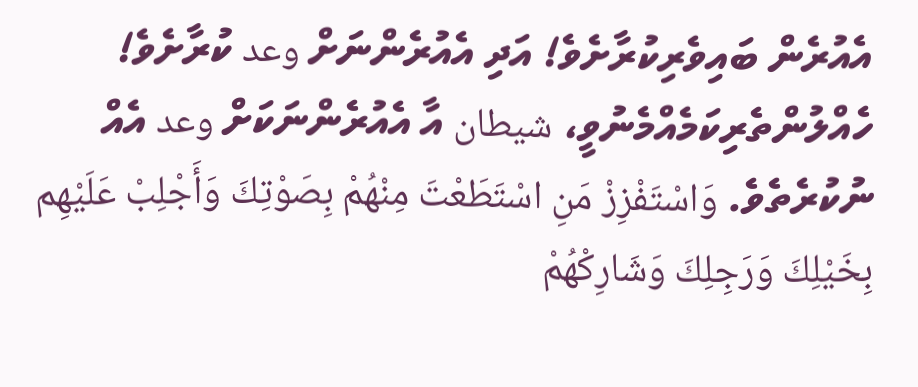އެއުރެން ބައިވެރިކުރާށެވެ! އަދި އެއުރެންނަށް وعد ކުރާށެވެ! ހެއްލުންތެރިކަމެއްމެނުވީ، شيطان އާ އެއުރެންނަކަށް وعد އެއް ނުކުރެތެވެ. وَاسْتَفْزِزْ مَنِ اسْتَطَعْتَ مِنْهُمْ بِصَوْتِكَ وَأَجْلِبْ عَلَيْهِم بِخَيْلِكَ وَرَجِلِكَ وَشَارِكْهُمْ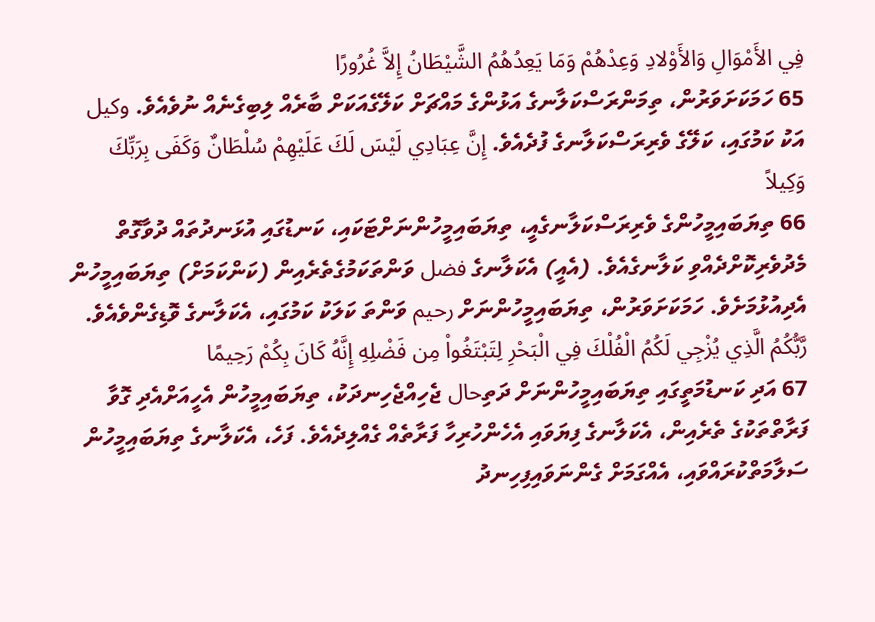فِي الأَمْوَالِ وَالأَوْلادِ وَعِدْهُمْ وَمَا يَعِدُهُمُ الشَّيْطَانُ إِلاَّ غُرُورًا
65 ހަމަކަށަވަރުން، ތިމަންރަސްކަލާނގެ އަޅުންގެ މައްޗަށް ކަލޭގެއަކަށް ބާރެއް ލިބިގެނެއް ނުވެއެވެ. وكيل އަކު ކަމުގައި، ކަލޭގެ ވެރިރަސްކަލާނގެ ފުދެއެވެ. إِنَّ عِبَادِي لَيْسَ لَكَ عَلَيْهِمْ سُلْطَانٌ وَكَفَى بِرَبِّكَ وَكِيلاً
66 ތިޔަބައިމީހުންގެ ވެރިރަސްކަލާނގެއީ، ތިޔަބައިމީހުންނަށްޓަކައި، ކަނޑުގައި އުޅަނދުތައް ދުވާގޮތް މެދުވެރިކޮށްދެއްވި ކަލާނގެއެވެ. (އެއީ) އެކަލާނގެ فضل ވަންތަކަމުގެތެރެއިން (ކަންކަމަށް) ތިޔަބައިމީހުން އެދިއުޅުމަށެވެ. ހަމަކަށަވަރުން، ތިޔަބައިމީހުންނަށް رحيم ވަންތަ ކަލަކު ކަމުގައި، އެކަލާނގެ ވޮޑިގެންވެއެވެ. رَّبُّكُمُ الَّذِي يُزْجِي لَكُمُ الْفُلْكَ فِي الْبَحْرِ لِتَبْتَغُواْ مِن فَضْلِهِ إِنَّهُ كَانَ بِكُمْ رَحِيمًا
67 އަދި ކަނޑުމަތީގައި ތިޔަބައިމީހުންނަށް ދަތިحال ޖެހިއްޖެހިނދަކު، ތިޔަބައިމީހުން އެހީއަށްއެދި ގޮވާ ފަރާތްތަކުގެ ތެރެއިން، އެކަލާނގެ ފިޔަވައި އެހެންހުރިހާ ފަރާތެއް ގެއްލިދެއެވެ. ފަހެ، އެކަލާނގެ ތިޔަބައިމީހުން ސަލާމަތްކުރައްވައި، އެއްގަމަށް ގެންނަވައިފިހިނދު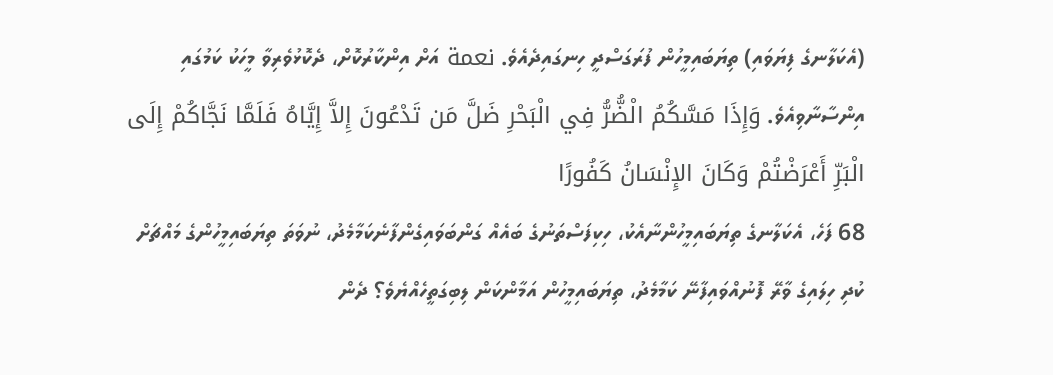(އެކަލާނގެ ފިޔަވައި) ތިޔަބައިމީހުން ފުރަގަސްދީ ހިނގައިދެއެވެ. نعمة އަށް އިންކާރުކޮށް، ދެކޮޅުވެރިވާ މީހަކު ކަމުގައި އިންސާނާވިއެވެ. وَإِذَا مَسَّكُمُ الْضُّرُّ فِي الْبَحْرِ ضَلَّ مَن تَدْعُونَ إِلاَّ إِيَّاهُ فَلَمَّا نَجَّاكُمْ إِلَى الْبَرِّ أَعْرَضْتُمْ وَكَانَ الإِنْسَانُ كَفُورًا
68 ފަހެ، އެކަލާނގެ ތިޔަބައިމީހުންނާއެކު، ހިކިފަސްތަނުގެ ބައެއް ގަންބަވައިގެންފާނެކަމާމެދު، ނުވަތަ ތިޔަބައިމީހުންގެ މައްޗަށް ކުދި ހިލައިގެ ވާރޭ ފޮނުއްވައިފާނޭ ކަމާމެދު، ތިޔަބައިމީހުން އަމާންކަން ލިބިގަތީހެއްޔެވެ؟ ދެން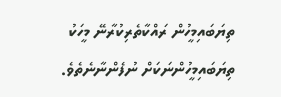ތިޔަބައިމީހުން ރައްކާތެރިކުރާނޭ މީހަކު ތިޔަބައިމީހުންނަކަށް ނުފެންނާނެތެވެ.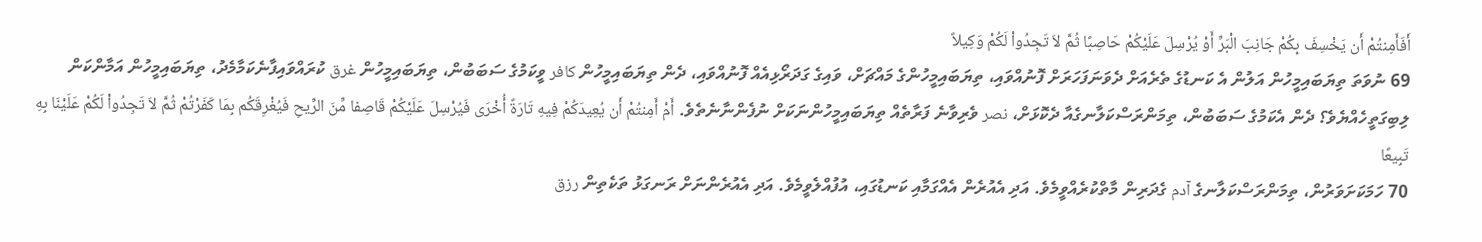أَفَأَمِنتُمْ أَن يَخْسِفَ بِكُمْ جَانِبَ الْبَرِّ أَوْ يُرْسِلَ عَلَيْكُمْ حَاصِبًا ثُمَّ لاَ تَجِدُواْ لَكُمْ وَكِيلاً
69 ނުވަތަ ތިޔަބައިމީހުން އަލުން އެ ކަނޑުގެ ތެރެއަށް ދެވަނަފަހަރަށް ފޮނުއްވައި، ތިޔަބައިމީހުންގެ މައްޗަށް، ވައިގެ ގަދަރޯޅިއެއް ފޮނުއްވައި، ދެން ތިޔަބައިމީހުން كافر ވީކަމުގެ ސަބަބުން، ތިޔަބައިމީހުން غرق ކުރައްވައިފާނެކަމާމެދު، ތިޔަބައިމީހުން އަމާންކަން ލިބިގަތީހެއްޔެވެ؟ ދެން އެކަމުގެ ސަބަބުން، ތިމަންރަސްކަލާނގެއާ ދެކޮޅަށް، نصر ވެރިވާނެ ފަރާތެއް ތިޔަބައިމީހުންނަކަށް ނުފެންނާނެތެވެ. أَمْ أَمِنتُمْ أَن يُعِيدَكُمْ فِيهِ تَارَةً أُخْرَى فَيُرْسِلَ عَلَيْكُمْ قَاصِفا مِّنَ الرِّيحِ فَيُغْرِقَكُم بِمَا كَفَرْتُمْ ثُمَّ لاَ تَجِدُواْ لَكُمْ عَلَيْنَا بِهِ تَبِيعًا
70 ހަމަކަށަވަރުން، ތިމަންރަސްކަލާނގެ آدم ގެދަރިން މާތްކުރެއްވީމެވެ. އަދި އެއުރެން އެއްގަމާއި ކަނޑުގައި، އުފުއްލެވީމެވެ. އަދި އެއުރެންނަށް ރަނގަޅު ތަކެތިން رزق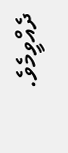ދެއްވީމެވެ.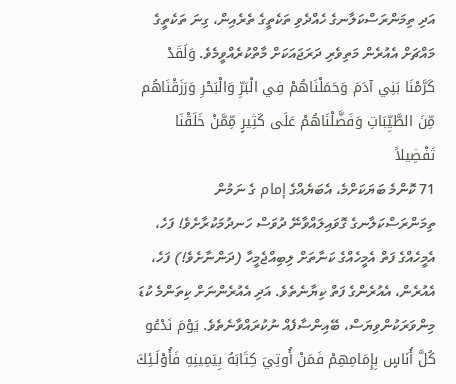އަދި ތިމަންރަސްކަލާނގެ ހެއްދެވި ތަކެތީގެ ތެރެއިން، ގިނަ ތަކެތީގެ މައްޗަށް އެއުރެން މަތިވެރި ދަރަޖައަކަށް މާތްކުރެއްވީމެވެ. وَلَقَدْ كَرَّمْنَا بَنِي آدَمَ وَحَمَلْنَاهُمْ فِي الْبَرِّ وَالْبَحْرِ وَرَزَقْنَاهُم مِّنَ الطَّيِّبَاتِ وَفَضَّلْنَاهُمْ عَلَى كَثِيرٍ مِّمَّنْ خَلَقْنَا تَفْضِيلاً
71 ކޮންމެ ބަޔަކަށްމެ، އެބަޔެއްގެ إمام ގެ ނަމުން ތިމަންރަސްކަލާނގެ ގޮވައިލައްވާނޭ ދުވަސް ހަނދުމަކުރާށެވެ! ފަހެ، އެމީހެއްގެ ފަތް އެމީހެއްގެ ކަނާތަށް ލިބިއްޖެމީހާ (ދަންނާށެވެ!) ފަހެ، އެއުރެން، އެއުރެންގެ ފަތް ކިޔާނެތެވެ. އަދި އެއުރެންނަށް ކިތަންމެ ކުޑަ މިންވަރަކުންވިޔަސް، ބޭއިންސާފެއް ނުކުރައްވާނެތެވެ. يَوْمَ نَدْعُو كُلَّ أُنَاسٍ بِإِمَامِهِمْ فَمَنْ أُوتِيَ كِتَابَهُ بِيَمِينِهِ فَأُوْلَـئِكَ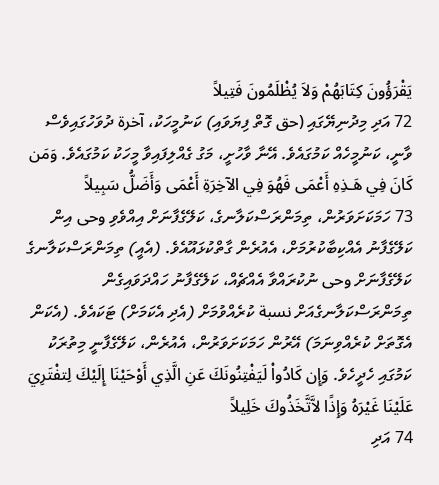يَقْرَؤُونَ كِتَابَهُمْ وَلاَ يُظْلَمُونَ فَتِيلاً
72 އަދި މިދުނިޔޭގައި (حق ގޮތް ފިޔަވައި) ކަނުމީހަކު، آخرة ދުވަހުގައިވެސް ވާނީ، ކަނުމީހެއް ކަމުގައެވެ. އޭނާ ވާހުށީ، މަގު ގެއްލިފައިވާ މީހަކު ކަމުގައެވެ. وَمَن كَانَ فِي هَـذِهِ أَعْمَى فَهُوَ فِي الآخِرَةِ أَعْمَى وَأَضَلُّ سَبِيلاً
73 ހަމަކަށަވަރުން، ތިމަންރަސްކަލާނގެ، ކަލޭގެފާނަށް އިއްވެވި وحى އިން ކަލޭގެފާނު އެއްކިބާކުރުމަށް، އެއުރެން ގާތްކުޅައޫއެވެ. (އެއީ) ތިމަންރަސްކަލާނގެ ކަލޭގެފާނަށް وحى ނުކުރައްވާ އެއްޗެއް، ކަލޭގެފާނު ހައްދަވައިގެން ތިމަންރަސްކަލާނގެއަށް نسبة ކުރެއްވުމަށް (އެދި އެކަމަށް) ޓަކައެވެ. (އެކަން އެގޮތަށް ކުރެއްވިނަމަ) އޭރުން ހަމަކަށަވަރުން، އެއުރެން، ކަލޭގެފާނީ މިތުރަކު ކަމުގައި ހެދީހެވެ. وَإِن كَادُواْ لَيَفْتِنُونَكَ عَنِ الَّذِي أَوْحَيْنَا إِلَيْكَ لِتفْتَرِيَ عَلَيْنَا غَيْرَهُ وَإِذًا لاَّتَّخَذُوكَ خَلِيلاً
74 އަދި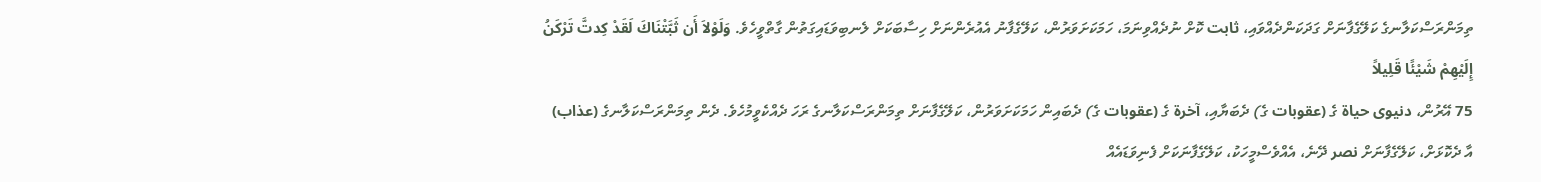ތިމަންރަސްކަލާނގެ ކަލޭގެފާނަށް ގަދަކަންދެއްވައި، ثابت ކޮށް ނުދެއްވިނަމަ، ހަމަކަށަވަރުން، ކަލޭގެފާނު އެއުރެންނަށް ހިސާބަކަށް ލެނބިވަޑައިގަތުން ގާތްވީހެވެ. وَلَوْلاَ أَن ثَبَّتْنَاكَ لَقَدْ كِدتَّ تَرْكَنُ إِلَيْهِمْ شَيْئًا قَلِيلاً
75 އޭރުން، دنيوى حياة ގެ (عقوبات ގެ) ދެބަޔާއި، آخرة ގެ (عقوبات ގެ) ދެބައިން ހަމަކަށަވަރުން، ކަލޭގެފާނަށް ތިމަންރަސްކަލާނގެ ރަހަ ދެއްކެވީމުހެވެ. ދެން ތިމަންރަސްކަލާނގެ (عذاب) އާ ދެކޮޅަށް، ކަލޭގެފާނަށް نصر ދޭނެ، އެއްވެސްމީހަކު، ކަލޭގެފާނަކަށް ފެނިވަޑައެއް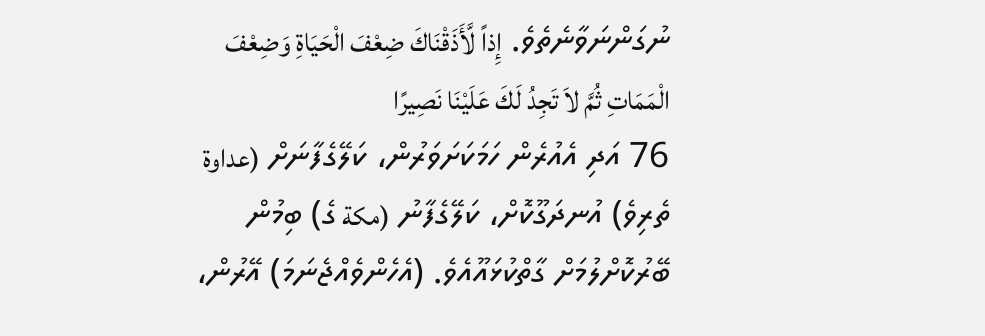ނުގަންނަވާނެތެވެ. إِذاً لَّأَذَقْنَاكَ ضِعْفَ الْحَيَاةِ وَضِعْفَ الْمَمَاتِ ثُمَّ لاَ تَجِدُ لَكَ عَلَيْنَا نَصِيرًا
76 އަދި އެއުރެން ހަމަކަށަވަރުން، ކަލޭގެފާނަށް (عداوة ތެރިވެ) އުނދަގޫކޮށް، ކަލޭގެފާނު (مكة ގެ) ބިމުން ބޭރުކޮށްލުމަށް ގާތްކުޅައޫއެވެ. (އެހެންވެއްޖެނަމަ) އޭރުން،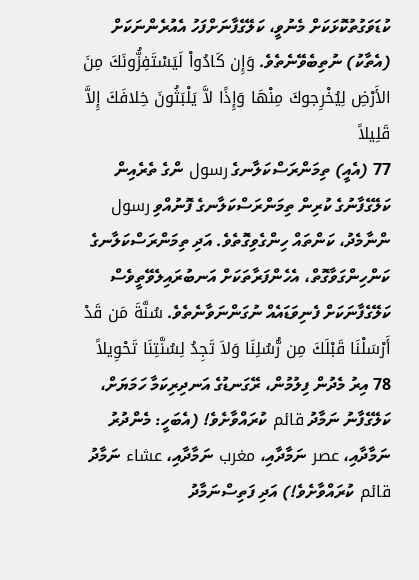ކުޑަވަގުތުކޮޅަކަށް މެނުވީ، ކަލޭގެފާނަށްފަހު އެއުރެންނަކަށް (އެތާކު) ނުތިބެވޭނެތެވެ. وَإِن كَادُواْ لَيَسْتَفِزُّونَكَ مِنَ الأَرْضِ لِيُخْرِجوكَ مِنْهَا وَإِذًا لاَّ يَلْبَثُونَ خِلافَكَ إِلاَّ قَلِيلاً
77 (އެއީ) ތިމަންރަސްކަލާނގެ رسول ންގެ ތެރެއިން ކަލޭގެފާނުގެ ކުރިން ތިމަންރަސްކަލާނގެ ފޮނުއްވި رسول ންނާމެދު، ކަންތައް ހިންގެވިގޮތެވެ. އަދި ތިމަންރަސްކަލާނގެ ކަންހިންގަވާގޮތް، އެހެންފަރާތަކަށް އަނބުރައިލެވޭތީވެސް ކަލޭގެފާނަކަށް ފެނިވަޑައެއް ނުގަންނަވާނެތެވެ. سُنَّةَ مَن قَدْ أَرْسَلْنَا قَبْلَكَ مِن رُّسُلِنَا وَلاَ تَجِدُ لِسُنَّتِنَا تَحْوِيلاً
78 އިރު މެދުން ފިލުމުން، ރޭގަނޑުގެ އަނދިރިކަމާ ހަމަޔަށް، ކަލޭގެފާނު ނަމާދު قائم ކުރައްވާށެވެ! (އެބަހީ: މެންދުރު ނަމާދާއި، عصر ނަމާދާއި، مغرب ނަމާދާއި، عشاء ނަމާދު قائم ކުރައްވާށެވެ!) އަދި ފަތިސްނަމާދު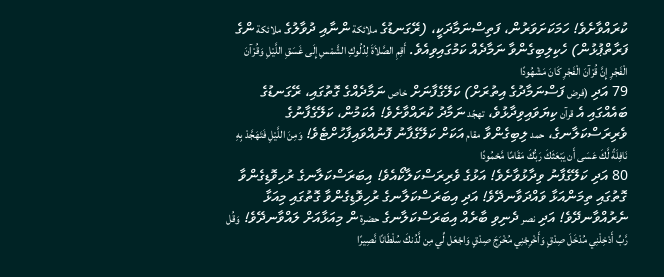ކުރައްވާށެވެ! ހަމަކަށަވަރުން، ފަތިސްނަމާދަކީ، (ރޭގަނޑުގެ ملائكة ންނާއި ދުވާލުގެ ملائكة ންގެ ފަރާތްޕުޅުން) ހެކިލިބިގެންވާ ނަމާދެއް ކަމުގައިވިއެވެ. أَقِمِ الصَّلاَةَ لِدُلُوكِ الشَّمْسِ إِلَى غَسَقِ اللَّيْلِ وَقُرْآنَ الْفَجْرِ إِنَّ قُرْآنَ الْفَجْرِ كَانَ مَشْهُودًا
79 އަދި (فرض ފަސްނަމާދުގެ އިތުރަށް) ކަލޭގެފާނަށް خاص ނަމާދެއްގެ ގޮތުގައި، ރޭގަނޑުގެ ބައެއްގައި އެ قرآن ކިޔަވައިވިދާޅުވެ، تهجّد ނަމާދު ކުރައްވާށެވެ! އެކަމުން، ކަލޭގެފާނުގެ ވެރިރަސްކަލާނގެ، حمد ލިބިގެންވާ مقام އަކަށް ކަލޭގެފާނު ފޮނުއްވައިފާހުށްޓެވެ! وَمِنَ اللَّيْلِ فَتَهَجَّدْ بِهِ نَافِلَةً لَّكَ عَسَى أَن يَبْعَثَكَ رَبُّكَ مَقَامًا مَّحْمُودًا
80 އަދި ކަލޭގެފާނު ވިދާޅުވާށެވެ! އަޅުގެ ވެރިރަސްކަލާކޯއެވެ! އިބަރަސްކަލާނގެ ރުހިވޮޑިގެންވާ ގޮތުގައި ތިމަންއަޅާ ވައްދަވާނދޭވެ! އަދި އިބަރަސްކަލާނގެ ރުހިވޮޑިގެންވާ ގޮތުގައި މިއަޅާ ނެރުއްވާނދޭވެ! އަދި نصر ދެނިވި ބާރެއް އިބަރަސްކަލާނގެ حضرة ން މިއަޅާއަށް ލައްވާނދޭވެ! وَقُل رَّبِّ أَدْخِلْنِي مُدْخَلَ صِدْقٍ وَأَخْرِجْنِي مُخْرَجَ صِدْقٍ وَاجْعَل لِّي مِن لَّدُنكَ سُلْطَانًا نَّصِيرًا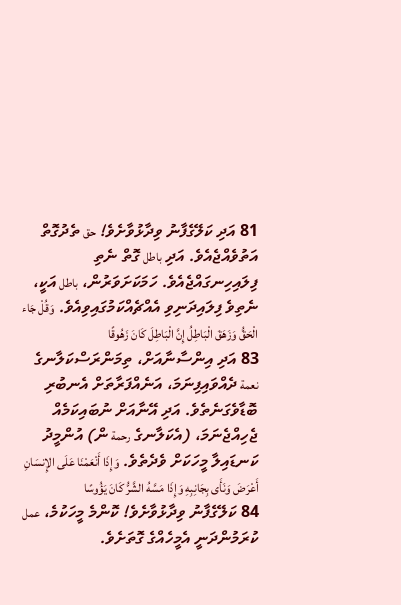81 އަދި ކަލޭގެފާނު ވިދާޅުވާށެވެ! حق ތެދުގޮތް އަތުވެއްޖެއެވެ. އަދި باطل ގޮތް ނެތި ފިލައިހިނގައްޖެއެވެ. ހަމަކަށަވަރުން، باطل އަކީ، ނެތިވެ ފިލައިދަނިވި އެއްޗެއްކަމުގައިވިއެވެ. وَقُلْ جَاء الْحَقُّ وَزَهَقَ الْبَاطِلُ إِنَّ الْبَاطِلَ كَانَ زَهُوقًا
83 އަދި އިންސާނާއަށް، ތިމަންރަސްކަލާނގެ نعمة ދެއްވައިފިނަމަ، އަނެއްފަރާތަށް އެނބުރި ބޮޑާވެގަނެތެވެ. އަދި އޭނާއަށް ނުބައިކަމެއް ޖެހިއްޖެނަމަ، (އެކަލާނގެ رحمة ން) އުންމީދު ކަނޑައިލާ މީހަކަށް ވެދެތެވެ. وَإِذَا أَنْعَمْنَا عَلَى الإِنسَانِ أَعْرَضَ وَنَأَى بِجَانِبِهِ وَإِذَا مَسَّهُ الشَّرُّ كَانَ يَؤُوسًا
84 ކަލޭގެފާނު ވިދާޅުވާށެވެ! ކޮންމެ މީހަކުމެ، عمل ކުރަމުންދަނީ އެމީހެއްގެ ގޮތަށެވެ.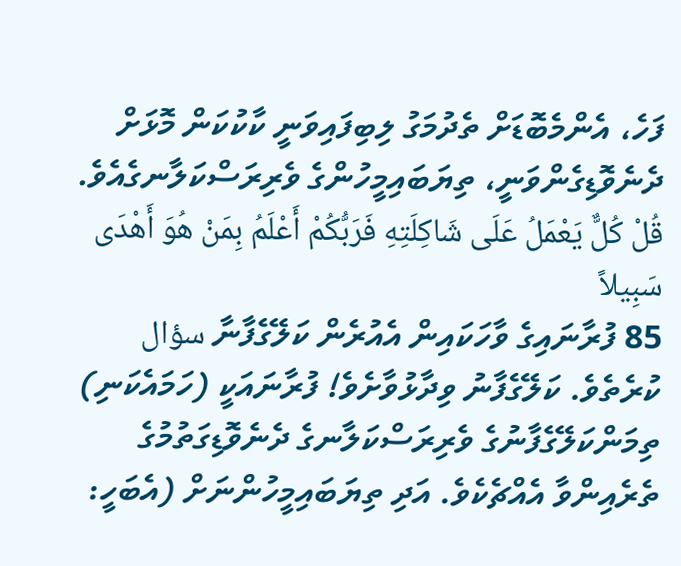ފަހެ، އެންމެބޮޑަށް ތެދުމަގު ލިބިފައިވަނީ ކާކުކަން މޮޅަށް ދެނެވޮޑިގެންވަނީ، ތިޔަބައިމީހުންގެ ވެރިރަސްކަލާނގެއެވެ. قُلْ كُلٌّ يَعْمَلُ عَلَى شَاكِلَتِهِ فَرَبُّكُمْ أَعْلَمُ بِمَنْ هُوَ أَهْدَى سَبِيلاً
85 ފުރާނައިގެ ވާހަކައިން އެއުރެން ކަލޭގެފާނާ سؤال ކުރެތެވެ. ކަލޭގެފާނު ވިދާޅުވާށެވެ! ފުރާނައަކީ (ހަމައެކަނި) ތިމަންކަލޭގެފާނުގެ ވެރިރަސްކަލާނގެ ދެނެވޮޑިގަތުމުގެ ތެރެއިންވާ އެއްޗެކެވެ. އަދި ތިޔަބައިމީހުންނަށް (އެބަހީ: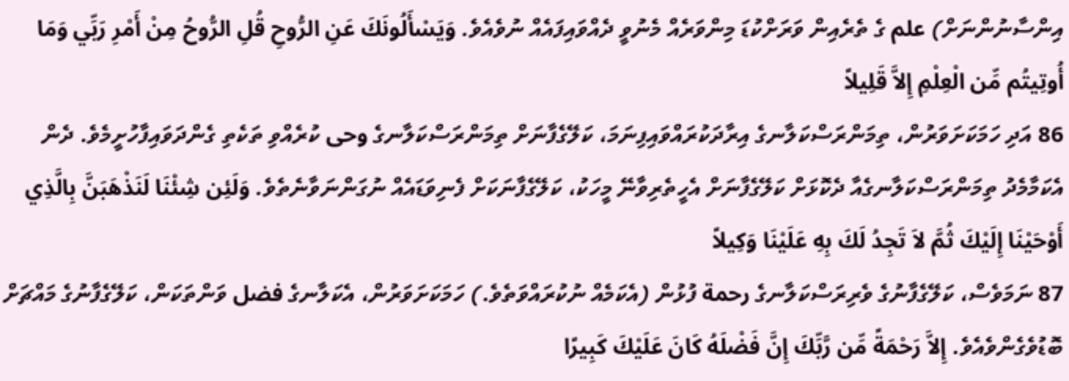އިންސާނުންނަށް) علم ގެ ތެރެއިން ވަރަށްކުޑަ މިންވަރެއް މެނުވީ ދެއްވައިފައެއް ނުވެއެވެ. وَيَسْأَلُونَكَ عَنِ الرُّوحِ قُلِ الرُّوحُ مِنْ أَمْرِ رَبِّي وَمَا أُوتِيتُم مِّن الْعِلْمِ إِلاَّ قَلِيلاً
86 އަދި ހަމަކަށަވަރުން، ތިމަންރަސްކަލާނގެ އިރާދަކުރައްވައިފިނަމަ، ކަލޭގެފާނަށް ތިމަންރަސްކަލާނގެ وحى ކުރެއްވި ތަކެތި ގެންދަވައިފާހުށީމެވެ. ދެން އެކަމާމެދު ތިމަންރަސްކަލާނގެއާ ދެކޮޅަށް ކަލޭގެފާނަށް އެހީތެރިވާނޭ މީހަކު، ކަލޭގެފާނަކަށް ފެނިވަޑައެއް ނުގަންނަވާނެތެވެ. وَلَئِن شِئْنَا لَنَذْهَبَنَّ بِالَّذِي أَوْحَيْنَا إِلَيْكَ ثُمَّ لاَ تَجِدُ لَكَ بِهِ عَلَيْنَا وَكِيلاً
87 ނަމަވެސް، ކަލޭގެފާނުގެ ވެރިރަސްކަލާނގެ رحمة ފުޅުން (އެކަމެއް ނުކުރައްވަތެވެ.) ހަމަކަށަވަރުން، އެކަލާނގެ فضل ވަންތަކަން، ކަލޭގެފާނުގެ މައްޗަށް ބޮޑުވެގެންވެއެވެ. إِلاَّ رَحْمَةً مِّن رَّبِّكَ إِنَّ فَضْلَهُ كَانَ عَلَيْكَ كَبِيرًا